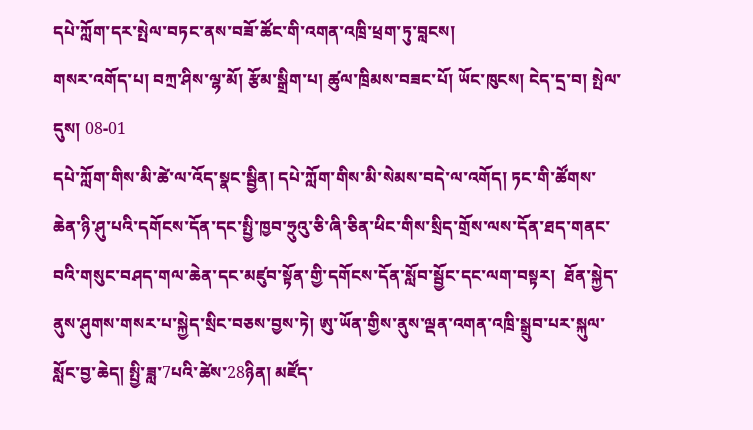དཔེ་ཀློག་དར་སྤེལ་བཏང་ནས་བཟོ་ཚོང་གི་འགན་འཁྲི་ཕྲག་ཏུ་བླངས།
གསར་འགོད་པ། བཀྲ་ཤིས་ལྷ་མོ། རྩོམ་སྒྲིག་པ། ཚུལ་ཁྲིམས་བཟང་པོ། ཡོང་ཁུངས། ངེད་དྲ་བ། སྤེལ་དུས། 08-01
དཔེ་ཀློག་གིས་མི་ཚེ་ལ་འོད་སྣང་སྦྱིན། དཔེ་ཀློག་གིས་མི་སེམས་བདེ་ལ་འགོད། ཏང་གི་ཚོགས་ཆེན་ཉི་ཤུ་པའི་དགོངས་དོན་དང་སྤྱི་ཁྱབ་ཧྲུའུ་ཅི་ཞི་ཅིན་ཕིང་གིས་སྲིད་གྲོས་ལས་དོན་ཐད་གནང་བའི་གསུང་བཤད་གལ་ཆེན་དང་མཛུབ་སྟོན་གྱི་དགོངས་དོན་སློབ་སྦྱོང་དང་ལག་བསྟར།  ཐོན་སྐྱེད་ནུས་ཤུགས་གསར་པ་སྐྱེད་སྲིང་བཅས་བྱས་ཏེ། ཨུ་ཡོན་གྱིས་ནུས་ལྡན་འགན་འཁྲི་སྒྲུབ་པར་སྐུལ་སློང་བྱ་ཆེད། སྤྱི་ཟླ་7པའི་ཚེས་28ཉིན། མཛོད་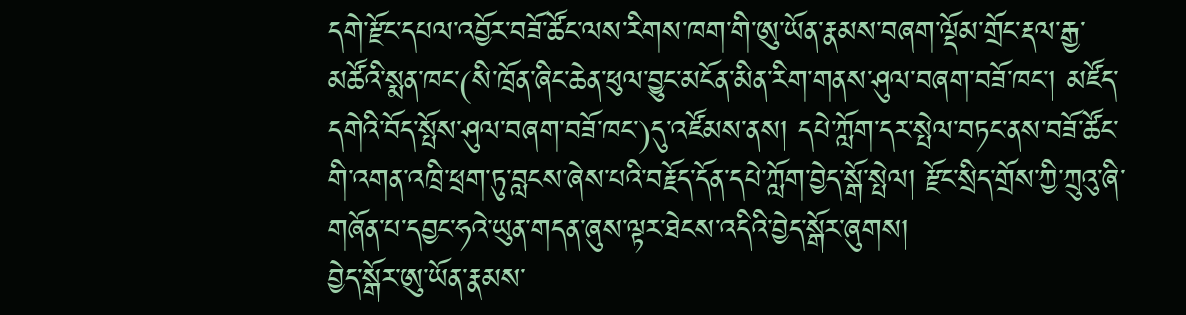དགེ་རྫོང་དཔལ་འབྱོར་བཟོ་ཚོང་ལས་རིགས་ཁག་གི་ཨུ་ཡོན་རྣམས་བཞག་ལྡོམ་གྲོང་རྡལ་རྒྱ་མཚོའི་སྨན་ཁང་(སི་ཁྲོན་ཞིང་ཆེན་ཕུལ་བྱུང་མངོན་མིན་རིག་གནས་ཤུལ་བཞག་བཟོ་ཁང་། མཛོད་དགེའི་བོད་སྤོས་ཤུལ་བཞག་བཟོ་ཁང་)དུ་འཛོམས་ནས། དཔེ་ཀློག་དར་སྤེལ་བཏང་ནས་བཟོ་ཚོང་གི་འགན་འཁྲི་ཕྲག་ཏུ་བླངས་ཞེས་པའི་བརྗོད་དོན་དཔེ་ཀློག་བྱེད་སྒོ་སྤེལ། རྫོང་སྲིད་གྲོས་ཀྱི་ཀྲུའུ་ཞི་གཞོན་པ་དབྱང་ཧའེ་ཡུན་གདན་ཞུས་ལྟར་ཐེངས་འདིའི་བྱེད་སྒོར་ཞུགས།
བྱེད་སྒོར་ཨུ་ཡོན་རྣམས་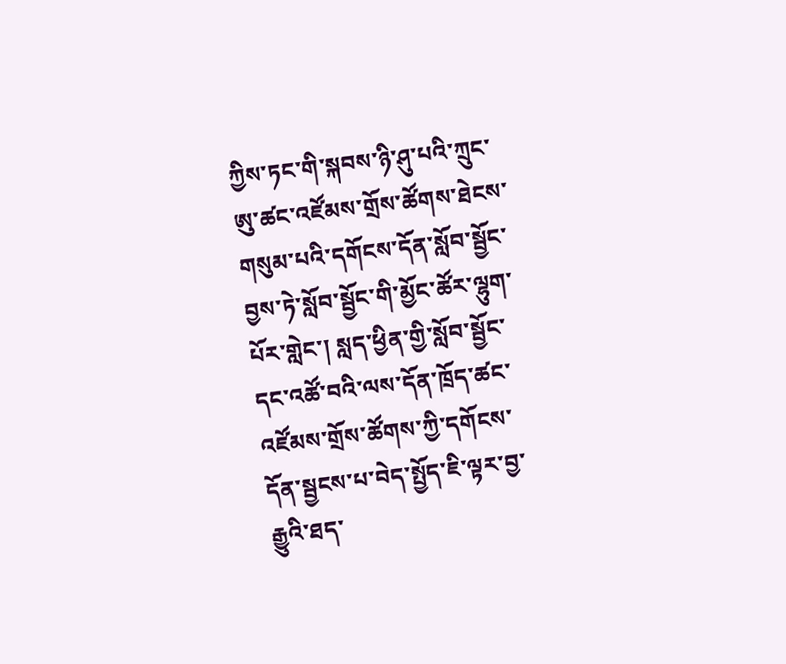ཀྱིས་ཏང་གི་སྐབས་ཉི་ཤུ་པའི་ཀྲུང་ཨུ་ཚང་འཛོམས་གྲོས་ཚོགས་ཐེངས་གསུམ་པའི་དགོངས་དོན་སློབ་སྦྱོང་བྱས་ཏེ་སློབ་སྦྱོང་གི་མྱོང་ཚོར་ལྷུག་པོར་གླེང་། སླད་ཕྱིན་གྱི་སློབ་སྦྱོང་དང་འཚོ་བའི་ལས་དོན་ཁྲོད་ཚང་འཛོམས་གྲོས་ཚོགས་ཀྱི་དགོངས་དོན་སྦྱངས་པ་བེད་སྤྱོད་ཇི་ལྟར་བྱ་རྒྱུའི་ཐད་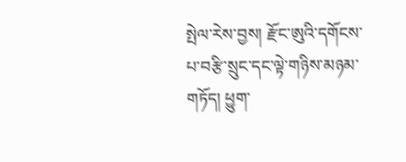སྤེལ་རེས་བྱས། རྫོང་ཨུའི་དགོངས་པ་བརྩི་སྲུང་དང་ལྟེ་གཉིས་མཉམ་གཏོད། ཕྱུག་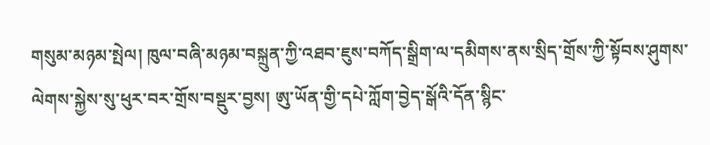གསུམ་མཉམ་སྤེལ། ཁུལ་བཞི་མཉམ་བསྐྲུན་ཀྱི་འཐབ་ཇུས་བཀོད་སྒྲིག་ལ་དམིགས་ནས་སྲིད་གྲོས་ཀྱི་སྟོབས་ཤུགས་ལེགས་སྐྱེས་སུ་ཕུར་བར་གྲོས་བསྡུར་བྱས། ཨུ་ཡོན་གྱི་དཔེ་ཀློག་བྱེད་སྒོའི་དོན་སྙིང་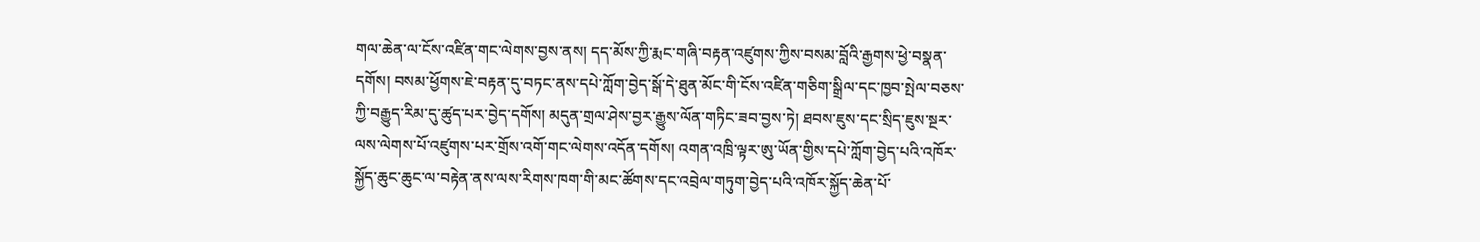གལ་ཆེན་ལ་ངོས་འཛིན་གང་ལེགས་བྱས་ནས། དད་མོས་ཀྱི་རྨང་གཞི་བརྟན་འཛུགས་ཀྱིས་བསམ་བློའི་རྒྱགས་ཕྱེ་བསྣན་དགོས། བསམ་ཕྱོགས་ཇེ་བརྟན་དུ་བཏང་ནས་དཔེ་ཀློག་བྱེད་སྒོ་དེ་ཐུན་མོང་གི་ངོས་འཛིན་གཅིག་སྒྲིལ་དང་ཁྱབ་སྤེལ་བཅས་ཀྱི་བརྒྱུད་རིམ་དུ་ཚུད་པར་བྱེད་དགོས། མདུན་གྲལ་ཤེས་བྱར་རྒྱུས་ལོན་གཏིང་ཟབ་བྱས་ཏེ། ཐབས་ཇུས་དང་སྲིད་ཇུས་སྔར་ལས་ལེགས་པོ་འཛུགས་པར་གྲོས་འགོ་གང་ལེགས་འདོན་དགོས། འགན་འཁྲི་ལྟར་ཨུ་ཡོན་གྱིས་དཔེ་ཀློག་བྱེད་པའི་འཁོར་སྐྱོད་ཆུང་ཆུང་ལ་བརྟེན་ནས་ལས་རིགས་ཁག་གི་མང་ཚོགས་དང་འབྲེལ་གཏུག་བྱེད་པའི་འཁོར་སྐྱོད་ཆེན་པོ་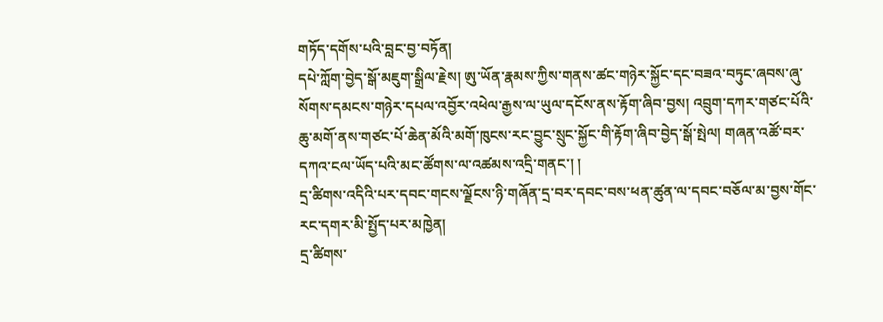གཏོད་དགོས་པའི་བླང་བྱ་བཏོན།
དཔེ་ཀློག་བྱེད་སྒོ་མཇུག་སྒྲིལ་རྗེས། ཨུ་ཡོན་རྣམས་ཀྱིས་གནས་ཚང་གཉེར་སྐྱོང་དང་བཟའ་བཏུང་ཞབས་ཞུ་སོགས་དམངས་གཉེར་དཔལ་འབྱོར་འཕེལ་རྒྱས་ལ་ཡུལ་དངོས་ནས་རྟོག་ཞིབ་བྱས། འབྲུག་དཀར་གཙང་པོའི་ཆུ་མགོ་ནས་གཙང་པོ་ཆེན་མོའི་མགོ་ཁུངས་རང་བྱུང་སྲུང་སྐྱོང་གི་རྟོག་ཞིབ་བྱེད་སྒོ་སྤེལ། གཞན་འཚོ་བར་དཀའ་ངལ་ཡོད་པའི་མང་ཚོགས་ལ་འཚམས་འདྲི་གནང་། །
དྲ་ཚིགས་འདིའི་པར་དབང་གངས་ལྗོངས་ཉི་གཞོན་དྲ་བར་དབང་བས་ཕན་ཚུན་ལ་དབང་བཅོལ་མ་བྱས་གོང་རང་དགར་མི་སྤྱོད་པར་མཁྱེན།
དྲ་ཚིགས་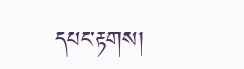དཔང་རྟགས།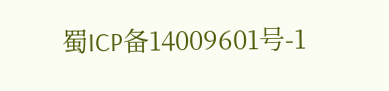蜀ICP备14009601号-1